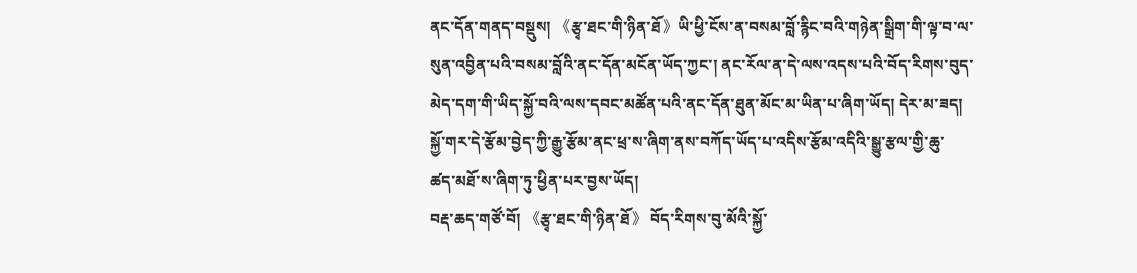ནང་དོན་གནད་བསྡུས། 《རྩྭ་ཐང་གི་ཉིན་ཐོ》ཡི་ཕྱི་ངོས་ན་བསམ་བློ་རྙིང་བའི་གཉེན་སྒྲིག་གི་ལྟ་བ་ལ་སུན་འབྱིན་པའི་བསམ་བློའི་ནང་དོན་མངོན་ཡོད་ཀྱང་། ནང་རོལ་ན་དེ་ལས་འདས་པའི་བོད་རིགས་བུད་མེད་དག་གི་ཡིད་སྐྱོ་བའི་ལས་དབང་མཚོན་པའི་ནང་དོན་ཐུན་མོང་མ་ཡིན་པ་ཞིག་ཡོད། དེར་མ་ཟད། སྐྱོ་གར་དེ་རྩོམ་བྱེད་ཀྱི་རྒྱུ་རྩོམ་ནང་ཕྲ་ས་ཞིག་ནས་བཀོད་ཡོད་པ་འདིས་རྩོམ་འདིའི་སྒྱུ་རྩལ་གྱི་ཆུ་ཚད་མཐོ་ས་ཞིག་ཏུ་ཕྱིན་པར་བྱས་ཡོད།
བརྡ་ཆད་གཙོ་བོ། 《རྩྭ་ཐང་གི་ཉིན་ཐོ》 བོད་རིགས་བུ་མོའི་སྐྱོ་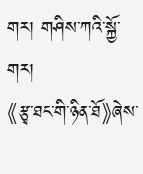གར། གཤིས་ཀའི་སྐྱོ་གར།
《རྩྭ་ཐང་གི་ཉིན་ཐོ》ཞེས་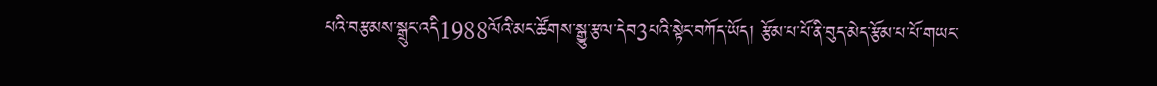པའི་བརྩམས་སྒྲུང་འདི1988ལོའི་མང་ཚོགས་སྒྱུ་རྩལ་དེབ3པའི་སྟེང་བཀོད་ཡོད། རྩོམ་པ་པོ་ནི་བུད་མེད་རྩོམ་པ་པོ་གཡང་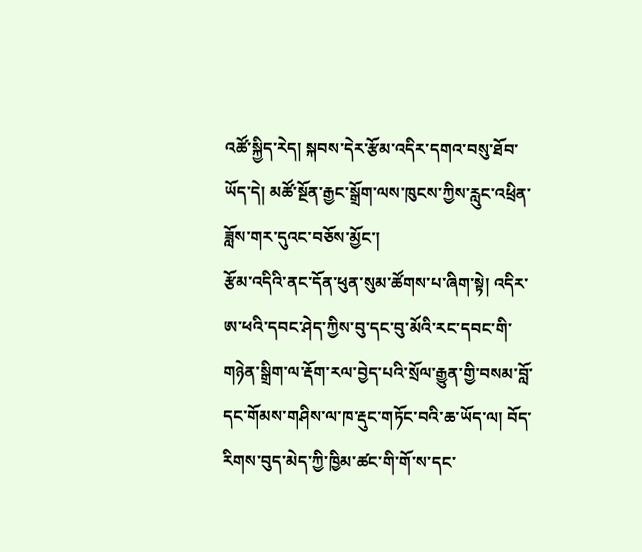འཚོ་སྐྱིད་རེད། སྐབས་དེར་རྩོམ་འདིར་དགའ་བསུ་ཐོབ་ཡོད་དེ། མཚོ་སྔོན་རྒྱང་སྒྲོག་ལས་ཁུངས་ཀྱིས་རླུང་འཕྲིན་ཟློས་གར་དུའང་བཅོས་མྱོང་།
རྩོམ་འདིའི་ནང་དོན་ཕུན་སུམ་ཚོགས་པ་ཞིག་སྟེ། འདིར་ཨ་ཕའི་དབང་ཤེད་ཀྱིས་བུ་དང་བུ་མོའི་རང་དབང་གི་གཉེན་སྒྲིག་ལ་རྡོག་རལ་བྱེད་པའི་སྲོལ་རྒྱུན་གྱི་བསམ་བློ་དང་གོམས་གཤིས་ལ་ཁ་རྡུང་གཏོང་བའི་ཆ་ཡོད་ལ། བོད་རིགས་བུད་མེད་ཀྱི་ཁྱིམ་ཚང་གི་གོ་ས་དང་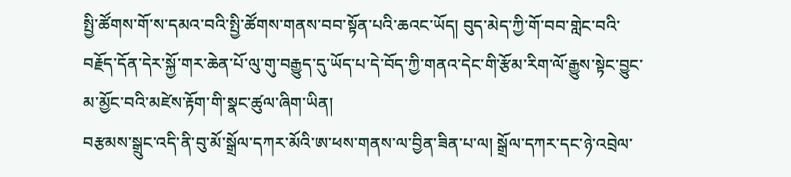སྤྱི་ཚོགས་གོ་ས་དམའ་བའི་སྤྱི་ཚོགས་གནས་བབ་སྟོན་པའི་ཆའང་ཡོད། བུད་མེད་ཀྱི་གོ་བབ་གླེང་བའི་བརྗོད་དོན་དེར་སྐྱོ་གར་ཆེན་པོ་ལུ་གུ་བརྒྱུད་དུ་ཡོད་པ་དེ་བོད་ཀྱི་གནའ་དེང་གི་རྩོམ་རིག་ལོ་རྒྱུས་སྟེང་བྱུང་མ་མྱོང་བའི་མཛེས་རྟོག་གི་སྣང་ཚུལ་ཞིག་ཡིན།
བརྩམས་སྒྲུང་འདི་ནི་བུ་མོ་སྒྲོལ་དཀར་མོའི་ཨ་ཕས་གནས་ལ་བྱིན་ཟིན་པ་ལ། སྒྲོལ་དཀར་དང་ཉེ་འབྲེལ་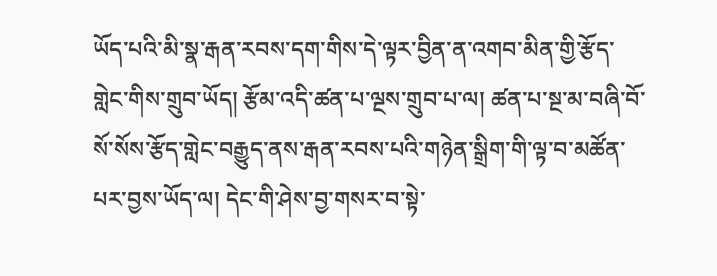ཡོད་པའི་མི་སྣ་རྒན་རབས་དག་གིས་དེ་ལྟར་བྱིན་ན་འགབ་མིན་གྱི་རྩོད་གླེང་གིས་གྲུབ་ཡོད། རྩོམ་འདི་ཚན་པ་ལྔས་གྲུབ་པ་ལ། ཚན་པ་སྔ་མ་བཞི་བོ་སོ་སོས་རྩོད་གླེང་བརྒྱུད་ནས་རྒན་རབས་པའི་གཉེན་སྒྲིག་གི་ལྟ་བ་མཚོན་པར་བྱས་ཡོད་ལ། དེང་གི་ཤེས་བྱ་གསར་བ་སྟེ་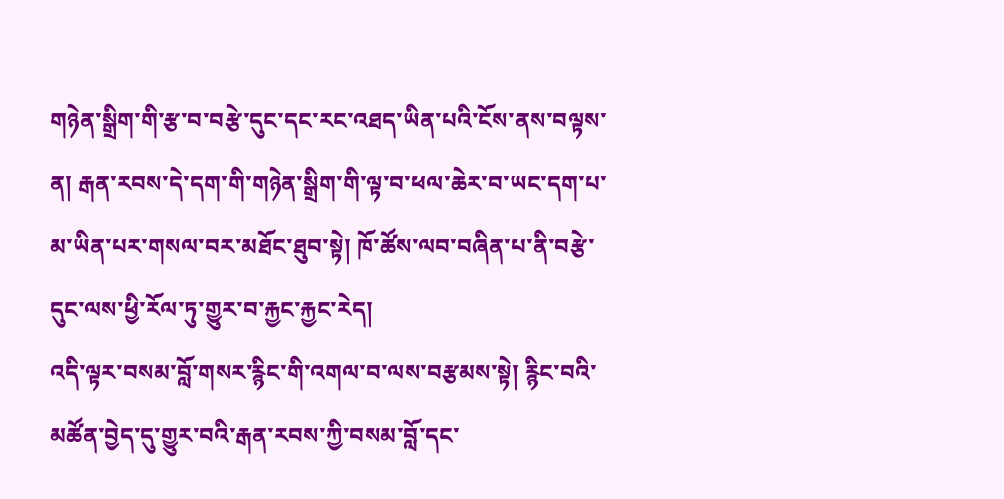གཉེན་སྒྲིག་གི་རྩ་བ་བརྩེ་དུང་དང་རང་འཐད་ཡིན་པའི་ངོས་ནས་བལྟས་ན། རྒན་རབས་དེ་དག་གི་གཉེན་སྒྲིག་གི་ལྟ་བ་ཕལ་ཆེར་བ་ཡང་དག་པ་མ་ཡིན་པར་གསལ་བར་མཐོང་ཐུབ་སྟེ། ཁོ་ཚོས་ལབ་བཞིན་པ་ནི་བརྩེ་དུང་ལས་ཕྱི་རོལ་ཏུ་གྱུར་བ་རྐྱང་རྐྱང་རེད།
འདི་ལྟར་བསམ་བློ་གསར་རྙིང་གི་འགལ་བ་ལས་བརྩམས་སྟེ། རྙིང་བའི་མཚོན་བྱེད་དུ་གྱུར་བའི་རྒན་རབས་ཀྱི་བསམ་བློ་དང་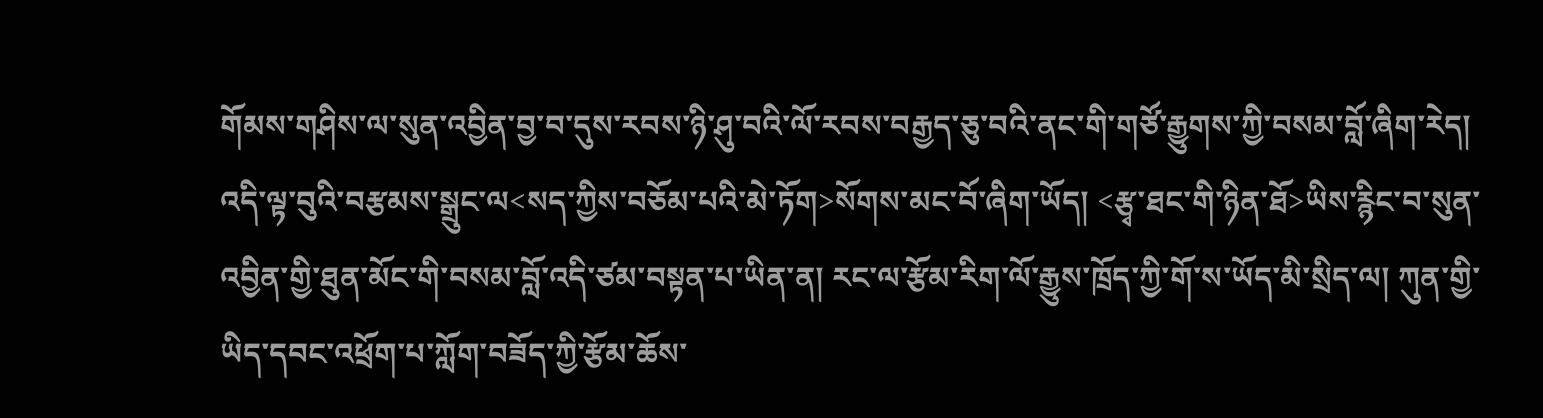གོམས་གཤིས་ལ་སུན་འབྱིན་བྱ་བ་དུས་རབས་ཉི་ཤུ་བའི་ལོ་རབས་བརྒྱད་ཅུ་བའི་ནང་གི་གཙོ་རྒྱུགས་ཀྱི་བསམ་བློ་ཞིག་རེད། འདི་ལྟ་བུའི་བརྩམས་སྒྲུང་ལ<སད་ཀྱིས་བཅོམ་པའི་མེ་ཏོག>སོགས་མང་བོ་ཞིག་ཡོད། <རྩྭ་ཐང་གི་ཉིན་ཐོ>ཡིས་རྙིང་བ་སུན་འབྱིན་གྱི་ཐུན་མོང་གི་བསམ་བློ་འདི་ཙམ་བསྟན་པ་ཡིན་ན། རང་ལ་རྩོམ་རིག་ལོ་རྒྱུས་ཁྲོད་ཀྱི་གོ་ས་ཡོད་མི་སྲིད་ལ། ཀུན་གྱི་ཡིད་དབང་འཕྲོག་པ་ཀློག་བཟོད་ཀྱི་རྩོམ་ཆོས་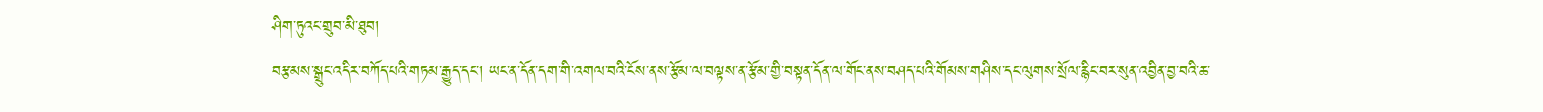ཤིག་ཏུའང་གྲུབ་མི་ཐུབ།
བརྩམས་སྒྲུང་འདིར་བཀོད་པའི་གཏམ་རྒྱུད་དང་། ཡང་ན་དོན་དག་གི་འགལ་བའི་ངོས་ནས་རྩོམ་ལ་བལྟས་ན་རྩོམ་གྱི་བསྟན་དོན་ལ་གོང་ནས་བཤད་པའི་གོམས་གཤིས་དང་ལུགས་སྲོལ་རྙིང་བར་སུན་འབྱིན་བྱ་བའི་ཆ་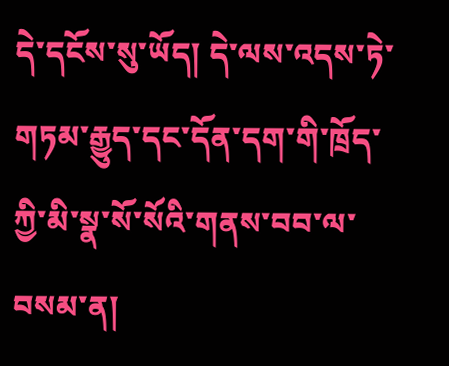དེ་དངོས་སུ་ཡོད། དེ་ལས་འདས་ཏེ་གཏམ་རྒྱུད་དང་དོན་དག་གི་ཁྲོད་ཀྱི་མི་སྣ་སོ་སོའི་གནས་བབ་ལ་བསམ་ན།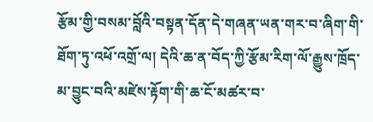རྩོམ་གྱི་བསམ་བློའི་བསྟན་དོན་དེ་གཞན་ཡན་གར་བ་ཞིག་གི་ཐོག་ཏུ་འཕོ་འགྲོ་ལ། དེའི་ཆ་ན་བོད་ཀྱི་རྩོམ་རིག་ལོ་རྒྱུས་ཁྲོད་མ་བྱུང་བའི་མཛེས་རྟོག་གི་ཆ་ངོ་མཚར་བ་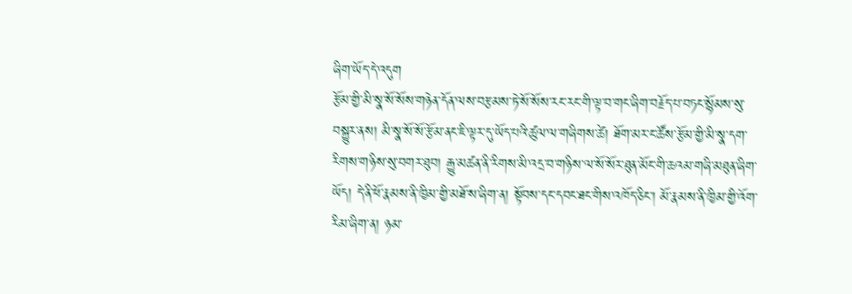ཞིག་ཡོད་དེ་འདུག
རྩོམ་གྱི་མི་སྣ་སོ་སོས་གཉེན་དོན་ལས་བརྩམས་ཏེ་སོ་སོས་རང་རང་གི་ལྟ་བ་གང་ཞིག་བརྗོད་པ་བཏང་སྙོམས་སུ་བསྐྱུར་ནས། མི་སྣ་སོ་སོ་རྩོམ་ནང་ཇི་ལྟར་དུ་ཡོད་པའི་ཚུལ་ལ་གཞིགས་ཚེ། ཐོག་མར་ང་ཚོས་རྩོམ་གྱི་མི་སྣ་དག་རིགས་གཉིས་སུ་བགར་ཐུབ། རྒྱུ་མཚན་ནི་རིགས་མི་འདྲ་བ་གཉིས་ལ་སོ་སོར་ཐུན་མོང་གི་ཆའམ་གཞི་མཐུན་ཞིག་ཡོད། དེ་ནི་ཕོ་རྣམས་ནི་ཁྱིམ་གྱི་མཐོ་ས་ཞིག་ན། སྟོབས་དང་དབང་ཐང་གིས་འཁོད་ཅིང་། མོ་རྣམས་ནི་ཁྱིམ་གྱི་འོག་རིམ་ཞིག་ན། ཉམ་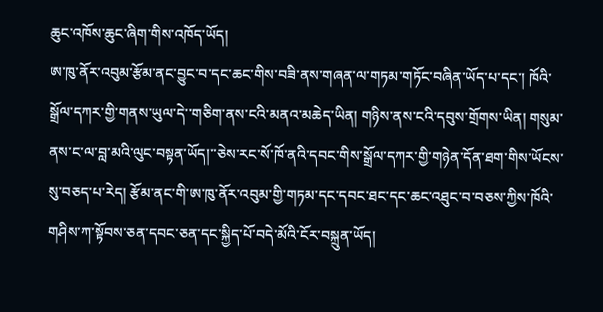ཆུང་འཁོས་ཆུང་ཞིག་གིས་འཁོད་ཡོད།
ཨ་ཁུ་ནོར་འབུམ་རྩོམ་ནང་བྱུང་བ་དང་ཆང་གིས་བཟི་ནས་གཞན་ལ་གཏམ་གཏོང་བཞིན་ཡོད་པ་དང་། ཁོའི་སྒྲོལ་དཀར་གྱི་གནས་ཡུལ་དེ་་གཅིག་ནས་ངའི་མནའ་མཆེད་ཡིན། གཉིས་ནས་ངའི་དབུས་གྲོགས་ཡིན། གསུམ་ནས་ང་ལ་བླ་མའི་ལུང་བསྟན་ཡོད།་་ཅེས་རང་སོ་ཁོ་ནའི་དབང་གིས་སྒྲོལ་དཀར་གྱི་གཉེན་དོན་ཐག་གིས་ཡོངས་སུ་བཅད་པ་རེད། རྩོམ་ནང་གི་ཨ་ཁུ་ནོར་འབུམ་གྱི་གཏམ་དང་དབང་ཐང་དང་ཆང་འཐུང་བ་བཅས་ཀྱིས་ཁོའི་གཤིས་ཀ་སྟོབས་ཅན་དབང་ཅན་དང་སྐྱིད་པོ་བདེ་མོའི་ངོར་བསྐྲུན་ཡོད།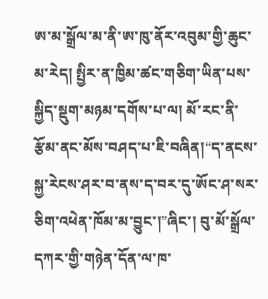ཨ་མ་སྒྲོལ་མ་ནི་ཨ་ཁུ་ནོར་འབུམ་གྱི་ཆུང་མ་རེད། སྤྱིར་ན་ཁྱིམ་ཚང་གཅིག་ཡིན་པས་སྐྱིད་སྡུག་མཉམ་དགོས་པ་ལ། མོ་རང་ནི་རྩོམ་ནང་མོས་བཤད་པ་ཇི་བཞིན།“ད་ནངས་སྐྱ་རེངས་ཤར་བ་ནས་ད་བར་དུ་ཨོང་ཤ་སར་ཅིག་འཕེན་ཁོམ་མ་བྱུང་།”ཞིང་། བུ་མོ་སྒྲོལ་དཀར་གྱི་གཉེན་དོན་ལ་ཁ་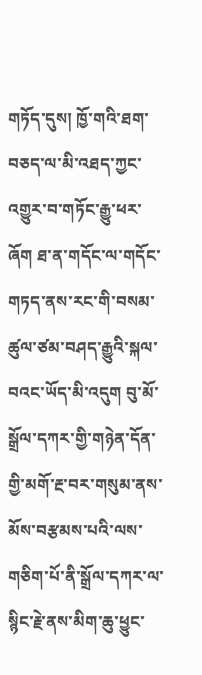གཏོད་དུས། ཁྱོ་གའི་ཐག་བཅད་ལ་མི་འཐད་ཀྱང་འགྱུར་བ་གཏོང་རྒྱུ་ཕར་ཞོག ཐ་ན་གདོང་ལ་གདོང་གཏད་ནས་རང་གི་བསམ་ཚུལ་ཙམ་བཤད་རྒྱུའི་སྐལ་བའང་ཡོད་མི་འདུག བུ་མོ་སྒྲོལ་དཀར་གྱི་གཉེན་དོན་གྱི་མགོ་རྔ་བར་གསུམ་ནས་མོས་བརྩམས་པའི་ལས་གཅིག་པོ་ནི་སྒྲོལ་དཀར་ལ་སྙིང་རྗེ་ནས་མིག་ཆུ་ཕྱུང་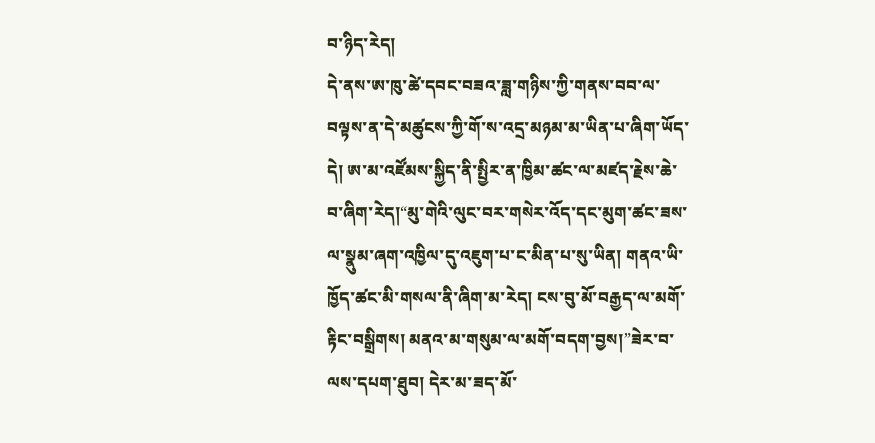བ་ཉིད་རེད།
དེ་ནས་ཨ་ཁུ་ཚེ་དབང་བཟའ་ཟླ་གཉིས་ཀྱི་གནས་བབ་ལ་བལྟས་ན་དེ་མཚུངས་ཀྱི་གོ་ས་འདྲ་མཉམ་མ་ཡིན་པ་ཞིག་ཡོད་དེ། ཨ་མ་འཛོམས་སྐྱིད་ནི་སྤྱིར་ན་ཁྱིམ་ཚང་ལ་མཛད་རྗེས་ཆེ་བ་ཞིག་རེད།“མུ་གེའི་ལུང་བར་གསེར་འོད་དང་མུག་ཚང་ཟས་ལ་སྣུམ་ཞག་འཁྱིལ་དུ་འཇུག་པ་ང་མིན་པ་སུ་ཡིན། གནའ་ཡི་ཁྱོད་ཚང་མི་གསལ་ནི་ཞིག་མ་རེད། ངས་བུ་མོ་བརྒྱད་ལ་མགོ་རྟིང་བསྒྲིགས། མནའ་མ་གསུམ་ལ་མགོ་བདག་བྱས།”ཟེར་བ་ལས་དཔག་ཐུབ། དེར་མ་ཟད་མོ་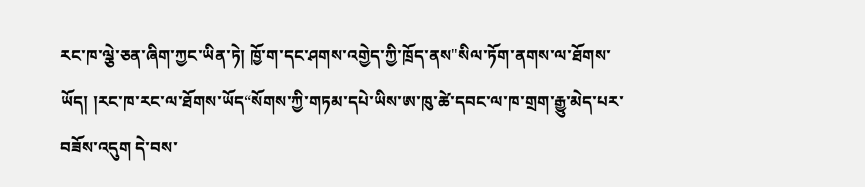རང་ཁ་ལྕེ་ཅན་ཞིག་ཀྱང་ཡིན་ཏེ། ཁྱོ་ག་དང་ཤགས་འགྱེད་ཀྱི་ཁྲོད་ནས"སིལ་ཏོག་ནགས་ལ་ཐོགས་ཡོད། །རང་ཁ་རང་ལ་ཐོགས་ཡོད“སོགས་ཀྱི་གཏམ་དཔེ་ཡིས་ཨ་ཁུ་ཚེ་དབང་ལ་ཁ་གྲག་རྒྱུ་མེད་པར་བཟོས་འདུག དེ་བས་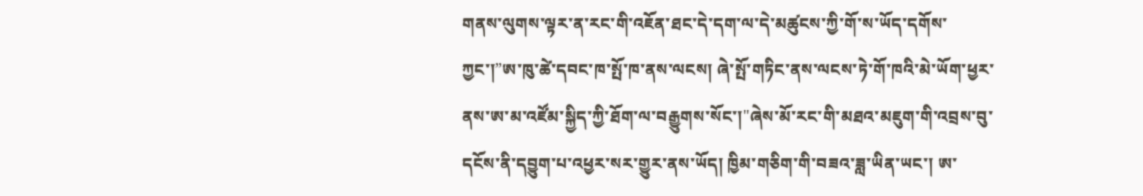གནས་ལུགས་ལྟར་ན་རང་གི་འཇོན་ཐང་དེ་དག་ལ་དེ་མཚུངས་ཀྱི་གོ་ས་ཡོད་དགོས་ཀྱང་།”ཨ་ཁུ་ཚེ་དབང་ཁ་སྤོ་ཁ་ནས་ལངས། ཞེ་སྤོ་གཏིང་ནས་ལངས་ཏེ་གོ་ཁའི་མེ་ཡོག་ཕྱར་ནས་ཨ་མ་འཛོམ་སྐྱིད་ཀྱི་ཐོག་ལ་བརྒྱུགས་སོང་།"ཞེས་མོ་རང་གི་མཐའ་མཇུག་གི་འབྲས་བུ་དངོས་ནི་དབྱུག་པ་འཕྱར་སར་གྱུར་ནས་ཡོད། ཁྱིམ་གཅིག་གི་བཟའ་ཟླ་ཡིན་ཡང་། ཨ་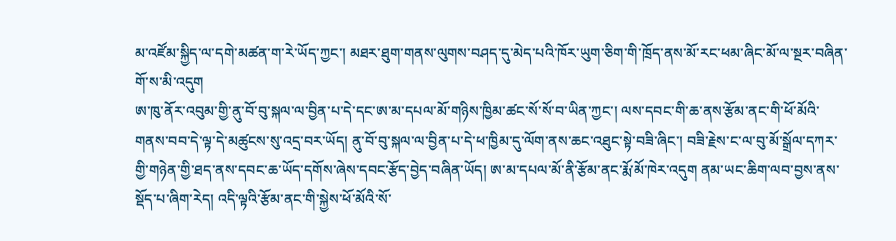མ་འཛོམ་སྐྱིད་ལ་དགེ་མཚན་ག་རེ་ཡོད་ཀྱང་། མཐར་ཐུག་གནས་ལུགས་བཤད་དུ་མེད་པའི་ཁོར་ཡུག་ཅིག་གི་ཁྲོད་ནས་མོ་རང་ཕམ་ཞིང་མོ་ལ་སྔར་བཞིན་གོ་ས་མི་འདུག
ཨ་ཁུ་ནོར་འབུམ་གྱི་ནུ་བོ་བུ་སྐལ་ལ་བྱིན་པ་དེ་དང་ཨ་མ་དཔལ་མོ་གཉིས་ཁྱིམ་ཚང་སོ་སོ་བ་ཡིན་ཀྱང་། ལས་དབང་གི་ཆ་ནས་རྩོམ་ནང་གི་ཕོ་མོའི་གནས་བབ་དེ་ལྟ་དེ་མཚུངས་སུ་འདྲ་བར་ཡོད། ནུ་བོ་བུ་སྐལ་ལ་བྱིན་པ་དེ་ཕ་ཁྱིམ་དུ་ལོག་ནས་ཆང་འཐུང་སྟེ་བཟི་ཞིང་། བཟི་རྗེས་ང་ལ་བུ་མོ་སྒྲོལ་དཀར་གྱི་གཉེན་གྱི་ཐད་ནས་དབང་ཆ་ཡོད་དགོས་ཞེས་དབང་རྩོད་བྱེད་བཞིན་ཡོད། ཨ་མ་དཔལ་མོ་ནི་རྩོམ་ནང་རྨོ་མོ་ཁེར་འདུག ནམ་ཡང་ཆིག་ལབ་བྱས་ནས་སྡོད་པ་ཞིག་རེད། འདི་ལྟའི་རྩོམ་ནང་གི་སྐྱེས་ཕོ་མོའི་སོ་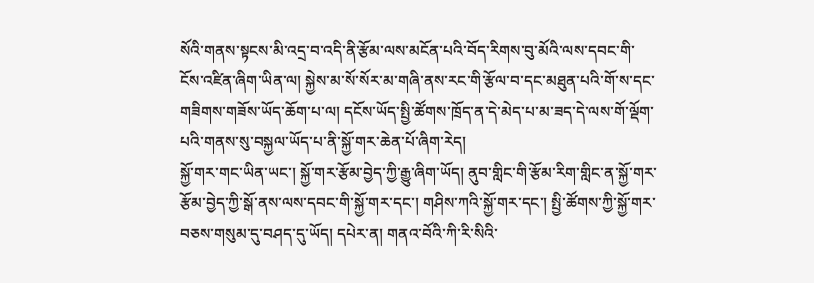སོའི་གནས་སྟངས་མི་འདྲ་བ་འདི་ནི་རྩོམ་ལས་མངོན་པའི་བོད་རིགས་བུ་མོའི་ལས་དབང་གི་ངོས་འཛིན་ཞིག་ཡིན་ལ། སྐྱེས་མ་སོ་སོར་མ་གཞི་ནས་རང་གི་རྩོལ་བ་དང་མཐུན་པའི་གོ་ས་དང་གཟིགས་གཟོས་ཡོད་ཆོག་པ་ལ། དངོས་ཡོད་སྤྱི་ཚོགས་ཁྲོད་ན་དེ་མེད་པ་མ་ཟད་དེ་ལས་གོ་ལྡོག་པའི་གནས་སུ་བསྐྱལ་ཡོད་པ་ནི་སྐྱོ་གར་ཆེན་པོ་ཞིག་རེད།
སྐྱོ་གར་གང་ཡིན་ཡང་། སྐྱོ་གར་རྩོམ་བྱེད་ཀྱི་རྒྱུ་ཞིག་ཡོད། ནུབ་གླིང་གི་རྩོམ་རིག་གླིང་ན་སྐྱོ་གར་རྩོམ་བྱེད་ཀྱི་སྒོ་ནས་ལས་དབང་གི་སྐྱོ་གར་དང་། གཤིས་ཀའི་སྐྱོ་གར་དང་། སྤྱི་ཚོགས་ཀྱི་སྐྱོ་གར་བཅས་གསུམ་དུ་བཤད་དུ་ཡོད། དཔེར་ན། གནའ་བོའི་ཀི་རི་སིའི་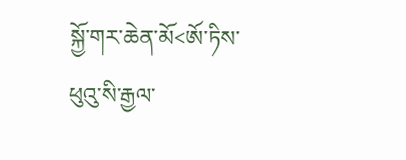སྐྱོ་གར་ཆེན་མོ<ཨོ་ཏིས་ཕུའུ་སི་རྒྱལ་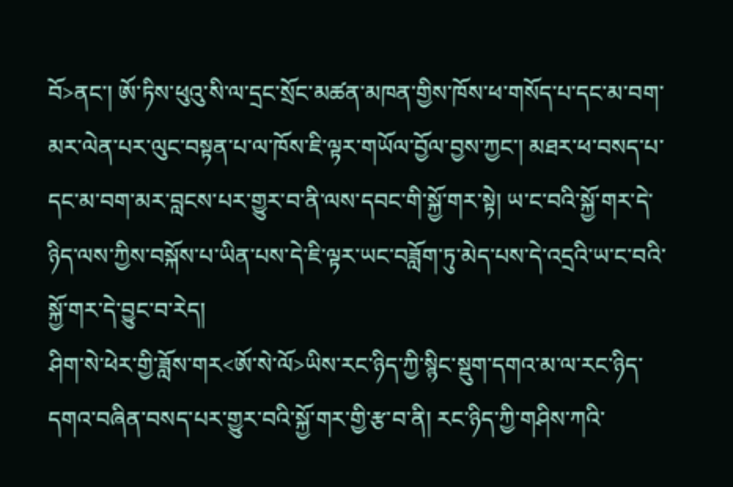བོ>ནང་། ཨོ་ཏིས་ཕུའུ་སི་ལ་དྲང་སྲོང་མཚན་མཁན་གྱིས་ཁོས་ཕ་གསོད་པ་དང་མ་བག་མར་ལེན་པར་ལུང་བསྟན་པ་ལ་ཁོས་ཇི་ལྟར་གཡོལ་བྱོལ་བྱས་ཀྱང་། མཐར་ཕ་བསད་པ་དང་མ་བག་མར་བླངས་པར་གྱུར་བ་ནི་ལས་དབང་གི་སྐྱོ་གར་སྟེ། ཡ་ང་བའི་སྐྱོ་གར་དེ་ཉིད་ལས་ཀྱིས་བསྐོས་པ་ཡིན་པས་དེ་ཇི་ལྟར་ཡང་བཟློག་ཏུ་མེད་པས་དེ་འདྲའི་ཡ་ང་བའི་སྐྱོ་གར་དེ་བྱུང་བ་རེད།
ཤིག་སེ་ཕེར་གྱི་ཟློས་གར<ཨོ་སེ་ལོ>ཡིས་རང་ཉིད་ཀྱི་སྙིང་སྡུག་དགའ་མ་ལ་རང་ཉིད་དགའ་བཞིན་བསད་པར་གྱུར་བའི་སྐྱོ་གར་གྱི་རྩ་བ་ནི། རང་ཉིད་ཀྱི་གཤིས་ཀའི་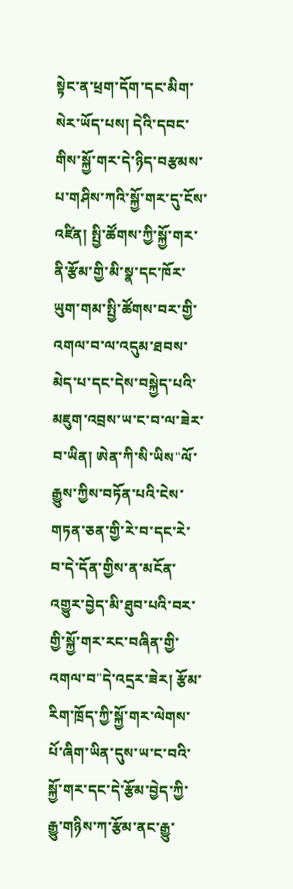སྟེང་ན་ཕྲག་དོག་དང་མིག་སེར་ཡོད་པས། དེའི་དབང་གིས་སྐྱོ་གར་དེ་ཉིད་བརྩམས་པ་གཤིས་ཀའི་སྐྱོ་གར་དུ་ངོས་འཛིན། སྤྱི་ཚོགས་ཀྱི་སྐྱོ་གར་ནི་རྩོམ་གྱི་མི་སྣ་དང་ཁོར་ཡུག་གམ་སྤྱི་ཚོགས་བར་གྱི་འགལ་བ་ལ་འདུམ་ཐབས་མེད་པ་དང་དེས་བསྐྱེད་པའི་མཇུག་འབྲས་ཡ་ང་བ་ལ་ཟེར་བ་ཡིན། ཨེན་ཀི་སི་ཡིས"ལོ་རྒྱུས་ཀྱིས་བཏོན་པའི་ངེས་གཏན་ཅན་གྱི་རེ་བ་དང་རེ་བ་དེ་དོན་གྱིས་ན་མངོན་འགྱུར་བྱེད་མི་ཐུབ་པའི་བར་གྱི་སྐྱོ་གར་རང་བཞིན་གྱི་འགལ་བ"དེ་འདྲར་ཟེར། རྩོམ་རིག་ཁྲོད་ཀྱི་སྐྱོ་གར་ལེགས་པོ་ཞིག་ཡིན་དུས་ཡ་ང་བའི་སྐྱོ་གར་དང་དེ་རྩོམ་བྱེད་ཀྱི་རྒྱུ་གཉིས་ཀ་རྩོམ་ནང་རྒྱུ་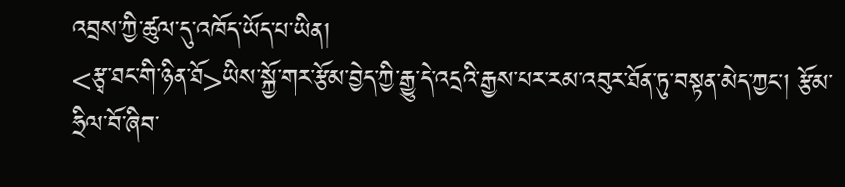འབྲས་ཀྱི་ཚུལ་དུ་འཁོད་ཡོད་པ་ཡིན།
<རྩྭ་ཐང་གི་ཉིན་ཐོ>ཡིས་སྐྱོ་གར་རྩོམ་བྱེད་ཀྱི་རྒྱུ་དེ་འདྲའི་རྒྱས་པར་རམ་འབུར་ཐོན་ཏུ་བསྟན་མེད་ཀྱང་། རྩོམ་ཧྲིལ་བོ་ཞིབ་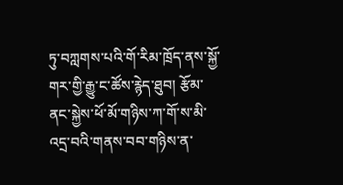ཏུ་བཀླགས་པའི་གོ་རིམ་ཁྲོད་ནས་སྐྱོ་གར་གྱི་རྒྱུ་ང་ཚོས་རྙེད་ཐུབ། རྩོམ་ནང་སྐྱེས་ཕོ་མོ་གཉིས་ཀ་གོ་ས་མི་འདྲ་བའི་གནས་བབ་གཉིས་ན་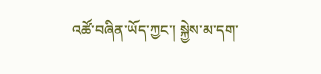འཚོ་བཞིན་ཡོད་ཀྱང་། སྐྱེས་མ་དག་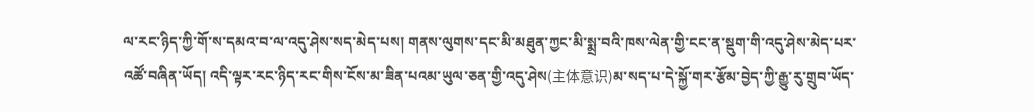ལ་རང་ཉིད་ཀྱི་གོ་ས་དམའ་བ་ལ་འདུ་ཤེས་སད་མེད་པས། གནས་ལུགས་དང་མི་མཐུན་ཀྱང་མི་སྨྲ་བའི་ཁས་ལེན་གྱི་ངང་ན་སྡུག་གི་འདུ་ཤེས་མེད་པར་འཚོ་བཞིན་ཡོད། འདི་ལྟར་རང་ཉིད་རང་གིས་ངོས་མ་ཟིན་པའམ་ཡུལ་ཅན་གྱི་འདུ་ཤེས(主体意识)མ་སད་པ་དེ་སྐྱོ་གར་རྩོམ་བྱེད་ཀྱི་རྒྱུ་རུ་གྲུབ་ཡོད་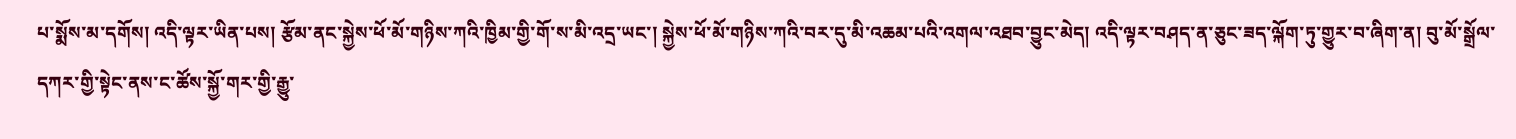པ་སྨོས་མ་དགོས། འདི་ལྟར་ཡིན་པས། རྩོམ་ནང་སྐྱེས་ཕོ་མོ་གཉིས་ཀའི་ཁྱིམ་གྱི་གོ་ས་མི་འདྲ་ཡང་། སྐྱེས་ཕོ་མོ་གཉིས་ཀའི་བར་དུ་མི་འཆམ་པའི་འགལ་འཐབ་བྱུང་མེད། འདི་ལྟར་བཤད་ན་ཅུང་ཟད་ལྐོག་ཏུ་གྱུར་བ་ཞིག་ན། བུ་མོ་སྒྲོལ་དཀར་གྱི་སྟེང་ནས་ང་ཚོས་སྐྱོ་གར་གྱི་རྒྱུ་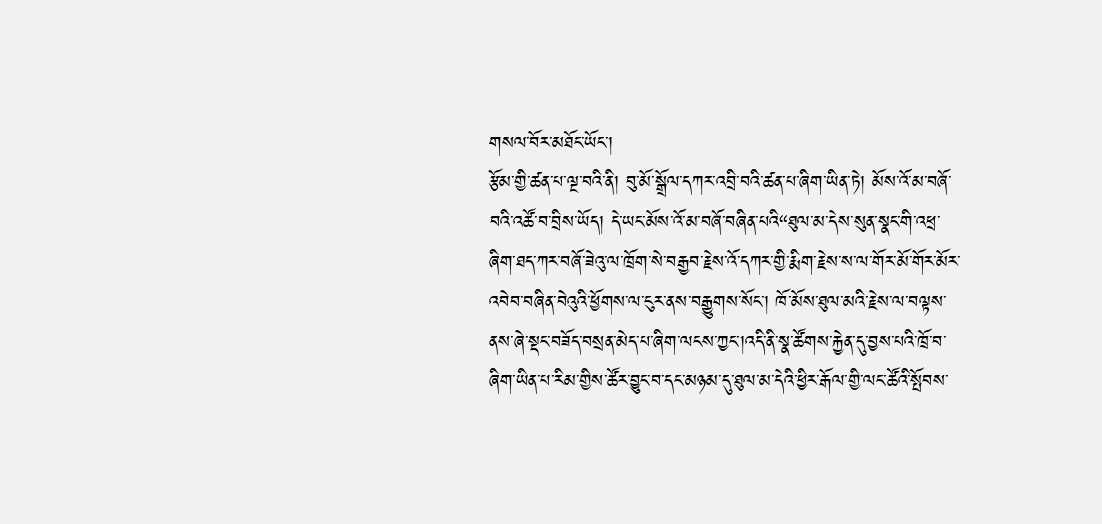གསལ་བོར་མཐོང་ཡོང་།
རྩོམ་གྱི་ཚན་པ་ལྔ་བའི་ནི། བུ་མོ་སྒྲོལ་དཀར་འབྲི་བའི་ཚན་པ་ཞིག་ཡིན་ཏེ། མོས་འོ་མ་བཞོ་བའི་འཚོ་བ་བྲིས་ཡོད། དེ་ཡང་མོས་འོ་མ་བཞོ་བཞིན་པའི“ཐུལ་མ་དེས་སུན་སྣང་གི་འཕྲ་ཞིག་ཐད་ཀར་བཞོ་ཟེའུ་ལ་ཁྲོག་སེ་བརྒྱབ་རྗེས་འོ་དཀར་གྱི་རྨིག་རྗེས་ས་ལ་གོར་མོ་གོར་མོར་འབེབ་བཞིན་བེའུའི་ཕྱོགས་ལ་ངུར་ནས་བརྒྱུགས་སོང་། ཁོ་མོས་ཐུལ་མའི་རྗེས་ལ་བལྟས་ནས་ཞེ་སྡང་བཟོད་བསྲན་མེད་པ་ཞིག་ལངས་ཀྱང་།འདི་ནི་སྣ་ཚོགས་རྐྱེན་དུ་བྱས་པའི་ཁྲོ་བ་ཞིག་ཡིན་པ་རིམ་གྱིས་ཚོར་བྱུང་བ་དང་མཉམ་དུ་ཐུལ་མ་དེའི་ཕྱིར་རྒོལ་གྱི་ལང་ཚོའི་སྤོབས་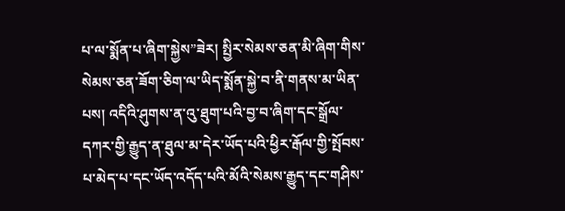པ་ལ་སྨོན་པ་ཞིག་སྐྱེས”ཟེར། སྤྱིར་སེམས་ཅན་མི་ཞིག་གིས་སེམས་ཅན་ཟོག་ཅིག་ལ་ཡིད་སྨོན་སྐྱེ་བ་ནི་གནས་མ་ཡིན་པས། འདིའི་ཤུགས་ན་འུ་ཐུག་པའི་བྱ་བ་ཞིག་དང་སྒྲོལ་དཀར་གྱི་རྒྱུད་ན་ཐུལ་མ་དེར་ཡོད་པའི་ཕྱིར་རྒོལ་གྱི་སྤོབས་པ་མེད་པ་དང་ཡོད་འདོད་པའི་མོའི་སེམས་རྒྱུད་དང་གཤིས་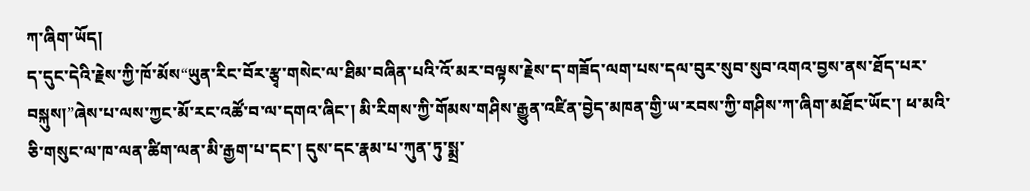ཀ་ཞིག་ཡོད།
ད་དུང་དེའི་རྗེས་ཀྱི་ཁོ་མོས“ཡུན་རིང་བོར་རྩྭ་གསེང་ལ་ཐིམ་བཞིན་པའི་འོ་མར་བལྟས་རྗེས་ད་གཟོད་ལག་པས་དལ་བུར་སུབ་སུབ་འགའ་བྱས་ནས་ཐོད་པར་བསྐུས།”ཞེས་པ་ལས་ཀྱང་མོ་རང་འཚོ་བ་ལ་དགའ་ཞིང་། མི་རིགས་ཀྱི་གོམས་གཤིས་རྒྱུན་འཛིན་བྱེད་མཁན་གྱི་ཡ་རབས་ཀྱི་གཤིས་ཀ་ཞིག་མཐོང་ཡོང་། ཕ་མའི་ཅི་གསུང་ལ་ཁ་ལན་ཚིག་ལན་མི་རྒྱག་པ་དང་། དུས་དང་རྣམ་པ་ཀུན་ཏུ་སྨྲ་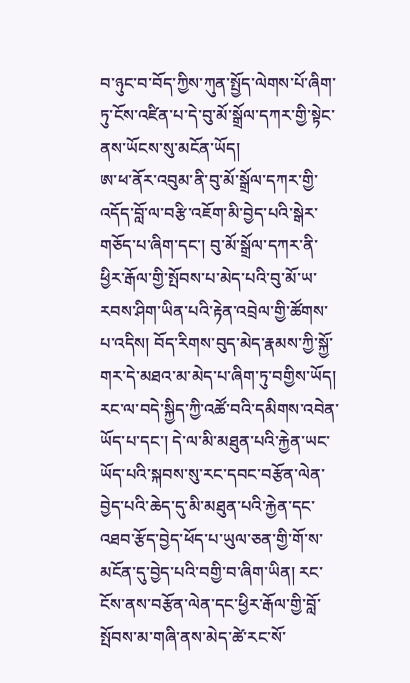བ་ཉུང་བ་བོད་ཀྱིས་ཀུན་སྤྱོད་ལེགས་པོ་ཞིག་ཏུ་ངོས་འཛིན་པ་དེ་བུ་མོ་སྒྲོལ་དཀར་གྱི་སྟེང་ནས་ཡོངས་སུ་མངོན་ཡོད།
ཨ་ཕ་ནོར་འབུམ་ནི་བུ་མོ་སྒྲོལ་དཀར་གྱི་འདོད་བློ་ལ་བརྩི་འཇོག་མི་བྱེད་པའི་སྒེར་གཅོད་པ་ཞིག་དང་། བུ་མོ་སྒྲོལ་དཀར་ནི་ཕྱིར་རྒོལ་གྱི་སྤོབས་པ་མེད་པའི་བུ་མོ་ཡ་རབས་ཤིག་ཡིན་པའི་རྟེན་འབྲེལ་གྱི་ཚོགས་པ་འདིས། བོད་རིགས་བུད་མེད་རྣམས་ཀྱི་སྐྱོ་གར་དེ་མཐའ་མ་མེད་པ་ཞིག་ཏུ་བགྱིས་ཡོད། རང་ལ་བདེ་སྐྱིད་ཀྱི་འཚོ་བའི་དམིགས་འབེན་ཡོད་པ་དང་། དེ་ལ་མི་མཐུན་པའི་རྐྱེན་ཡང་ཡོད་པའི་སྐབས་སུ་རང་དབང་བརྩོན་ལེན་བྱེད་པའི་ཆེད་དུ་མི་མཐུན་པའི་རྐྱེན་དང་འཐབ་རྩོད་བྱེད་ཕོད་པ་ཡུལ་ཅན་གྱི་གོ་ས་མངོན་དུ་བྱེད་པའི་བགྱི་བ་ཞིག་ཡིན། རང་ངོས་ནས་བརྩོན་ལེན་དང་ཕྱིར་རྒོལ་གྱི་བློ་སྤོབས་མ་གཞི་ནས་མེད་ཚེ་རང་སོ་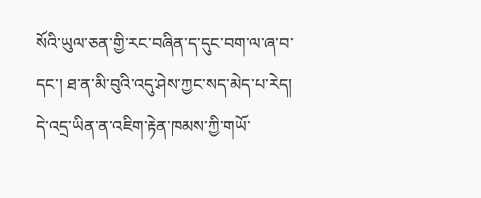སོའི་ཡུལ་ཅན་གྱི་རང་བཞིན་ད་དུང་བག་ལ་ཞ་བ་དང་། ཐ་ན་མི་བུའི་འདུ་ཤེས་ཀྱང་སད་མེད་པ་རེད། དེ་འདྲ་ཡིན་ན་འཇིག་རྟེན་ཁམས་ཀྱི་གཡོ་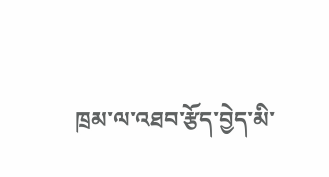ཁྲམ་ལ་འཐབ་རྩོད་བྱེད་མི་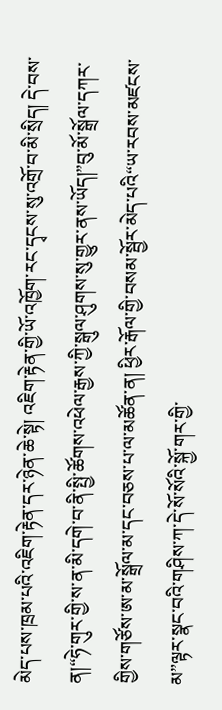མེད་པས་ཁྲམ་པའི་འཇིག་རྟེན་དར་ཉེན་ཆེ་སྟེ། འཇིག་རྟེན་གྱི་ཡོ་འཁྱོག་རང་དྭངས་སུ་འགྲོ་བ་མི་སྲིད། དེ་བས་ན།“ཧེ་གུར་གྱི་ས་ན་མི་དགེ་བ་ནི་སྤྱི་ཚོགས་འཕེལ་རྒྱས་ཀྱི་སྒུལ་ཤུགས་སུ་གྱུར་ནས་ཡོད།”བུ་མོ་སྒྲོལ་དཀར་གྱིས་གཙོས་ཨ་མ་སྒྲོལ་མ་དང་བཅས་པ་ལ་མཚོན་ན། ཕྱིར་རྒོལ་གྱི་བསམ་སྦྱོར་མེད་པའི“ཡ་རབས་མཛངས་མ”ལྟར་སྣང་བའི་གཤིས་ཀ་དེ་སོ་སོའི་སྐྱོ་གར་གྱི་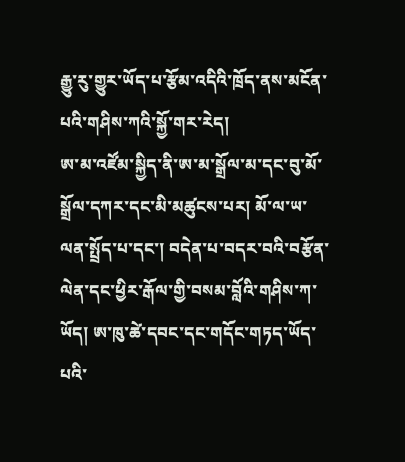རྒྱུ་རུ་གྱུར་ཡོད་པ་རྩོམ་འདིའི་ཁྲོད་ནས་མངོན་པའི་གཤིས་ཀའི་སྐྱོ་གར་རེད།
ཨ་མ་འཛོམ་སྐྱིད་ནི་ཨ་མ་སྒྲོལ་མ་དང་བུ་མོ་སྒྲོལ་དཀར་དང་མི་མཚུངས་པར། མོ་ལ་ཡ་ལན་སྤྲོད་པ་དང་། བདེན་པ་བདར་བའི་བརྩོན་ལེན་དང་ཕྱིར་རྒོལ་གྱི་བསམ་བློའི་གཤིས་ཀ་ཡོད། ཨ་ཁུ་ཚེ་དབང་དང་གདོང་གཏད་ཡོད་པའི་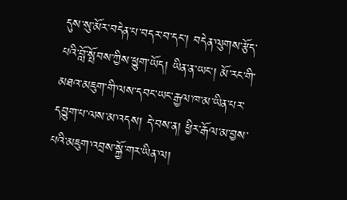དུས་སུ་མོར་བདེན་པ་བདར་བ་དང་། བདེན་ལུགས་རྩོད་པའི་བློ་སྤོབས་ཀྱིས་ཕྱུག་ཡོད། ཡིན་ན་ཡང་། མོ་རང་གི་མཐའ་མཇུག་གི་ལས་དབང་ཡང་རྒྱལ་ཁ་མ་ཡིན་པར་དབྱུག་པ་ལས་མ་འདས། དེ་བས་ན། ཕྱིར་རྒོལ་མ་བྱས་པའི་མཇུག་འབྲས་སྐྱོ་གར་ཡིན་ལ།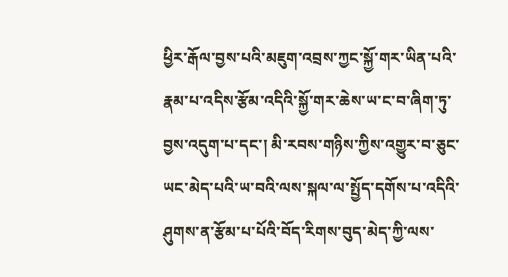ཕྱིར་རྒོལ་བྱས་པའི་མཇུག་འབྲས་ཀྱང་སྐྱོ་གར་ཡིན་པའི་རྣམ་པ་འདིས་རྩོམ་འདིའི་སྐྱོ་གར་ཆེས་ཡ་ང་བ་ཞིག་ཏུ་བྱས་འདུག་པ་དང་། མི་རབས་གཉིས་ཀྱིས་འགྱུར་བ་ཅུང་ཡང་མེད་པའི་ཡ་བའི་ལས་སྐལ་ལ་སྤྱོད་དགོས་པ་འདིའི་ཤུགས་ན་རྩོམ་པ་པོའི་བོད་རིགས་བུད་མེད་ཀྱི་ལས་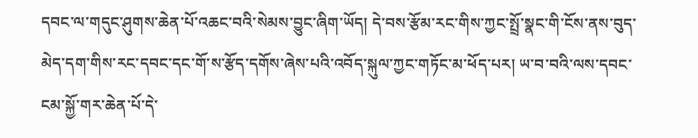དབང་ལ་གདུང་ཤུགས་ཆེན་པོ་འཆང་བའི་སེམས་བྱུང་ཞིག་ཡོད། དེ་བས་རྩོམ་རང་གིས་ཀྱང་སྤྲོ་སྣང་གི་ངོས་ནས་བུད་མེད་དག་གིས་རང་དབང་དང་གོ་ས་རྩོད་དགོས་ཞེས་པའི་འབོད་སྐུལ་ཀྱང་གཏོང་མ་ཕོད་པར། ཡ་བ་བའི་ལས་དབང་ངམ་སྐྱོ་གར་ཆེན་པོ་དེ་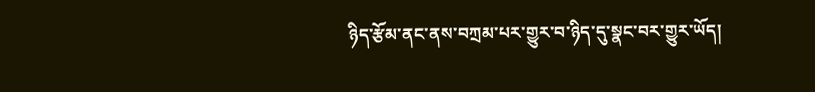ཉིད་རྩོམ་ནང་ནས་བཀྲམ་པར་གྱུར་བ་ཉིད་དུ་སྣང་བར་གྱུར་ཡོད།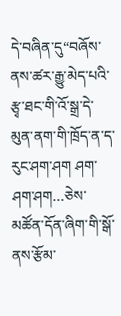དེ་བཞིན་དུ“བཞོས་ནས་ཚར་རྒྱུ་མེད་པའི་རྩྭ་ཐང་གི་འོ་སྒྲ་དེ་མུན་ནག་གི་ཁྲོད་ན་ད་རུང་ཤག་ཤག ཤག་ཤག་ཤག…ཅེས་མཚོན་དོན་ཞིག་གི་སྒོ་ནས་རྩོམ་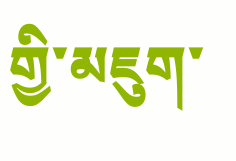གྱི་མཇུག་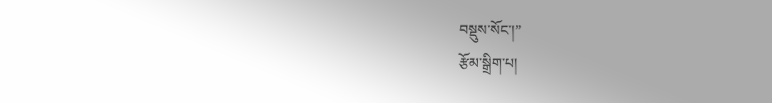བསྡུས་སོང་།”
རྩོམ་སྒྲིག་པ།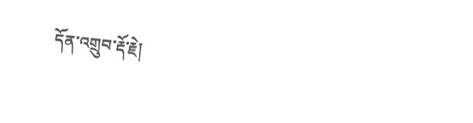དོན་འགྲུབ་རྡོ་རྗེ།